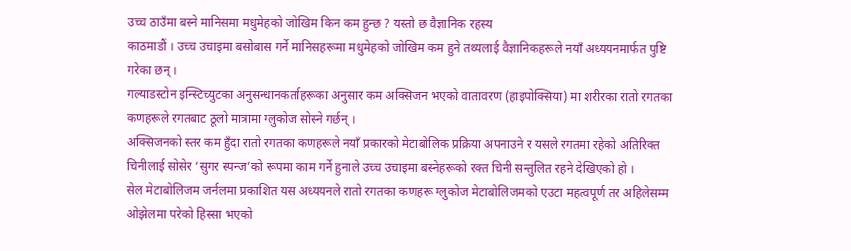उच्च ठाउँमा बस्ने मानिसमा मधुमेहको जोखिम किन कम हुन्छ ? यस्तो छ वैज्ञानिक रहस्य
काठमाडौं । उच्च उचाइमा बसोबास गर्ने मानिसहरूमा मधुमेहको जोखिम कम हुने तथ्यलाई वैज्ञानिकहरूले नयाँ अध्ययनमार्फत पुष्टि गरेका छन् ।
गल्याडस्टोन इन्स्टिच्युटका अनुसन्धानकर्ताहरूका अनुसार कम अक्सिजन भएको वातावरण (हाइपोक्सिया) मा शरीरका रातो रगतका कणहरूले रगतबाट ठूलो मात्रामा ग्लुकोज सोस्ने गर्छन् ।
अक्सिजनको स्तर कम हुँदा रातो रगतका कणहरूले नयाँ प्रकारको मेटाबोलिक प्रक्रिया अपनाउने र यसले रगतमा रहेको अतिरिक्त चिनीलाई सोसेर ‘सुगर स्पन्ज’को रूपमा काम गर्ने हुनाले उच्च उचाइमा बस्नेहरूको रक्त चिनी सन्तुलित रहने देखिएको हो ।
सेल मेटाबोलिजम जर्नलमा प्रकाशित यस अध्ययनले रातो रगतका कणहरू ग्लुकोज मेटाबोलिजमको एउटा महत्वपूर्ण तर अहिलेसम्म ओझेलमा परेको हिस्सा भएको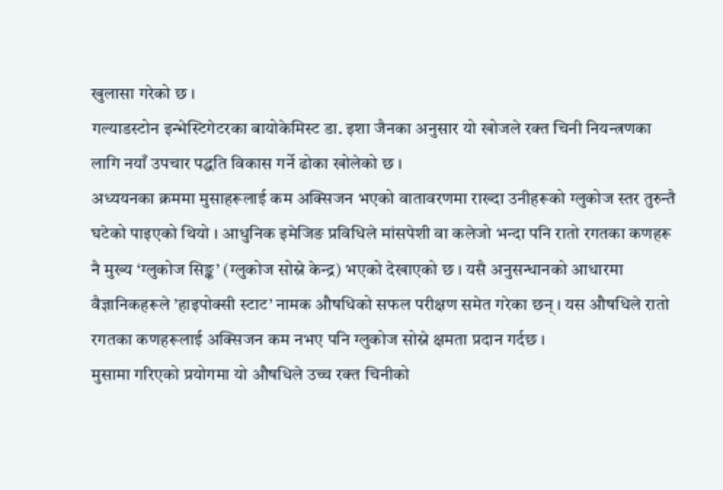खुलासा गरेको छ ।
गल्याडस्टोन इन्भेस्टिगेटरका बायोकेमिस्ट डा. इशा जैनका अनुसार यो खोजले रक्त चिनी नियन्त्रणका लागि नयाँ उपचार पद्धति विकास गर्ने ढोका खोलेको छ ।
अध्ययनका क्रममा मुसाहरूलाई कम अक्सिजन भएको वातावरणमा राख्दा उनीहरूको ग्लुकोज स्तर तुरुन्तै घटेको पाइएको थियो । आधुनिक इमेजिङ प्रविधिले मांसपेशी वा कलेजो भन्दा पनि रातो रगतका कणहरू नै मुख्य ‘ग्लुकोज सिङ्क’ (ग्लुकोज सोस्ने केन्द्र) भएको देखाएको छ । यसै अनुसन्धानको आधारमा वैज्ञानिकहरूले ’हाइपोक्सी स्टाट’ नामक औषधिको सफल परीक्षण समेत गरेका छन् । यस औषधिले रातो रगतका कणहरूलाई अक्सिजन कम नभए पनि ग्लुकोज सोस्ने क्षमता प्रदान गर्दछ ।
मुसामा गरिएको प्रयोगमा यो औषधिले उच्च रक्त चिनीको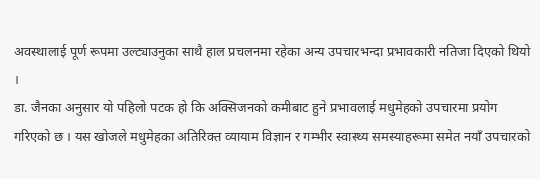अवस्थालाई पूर्ण रूपमा उल्ट्याउनुका साथै हाल प्रचलनमा रहेका अन्य उपचारभन्दा प्रभावकारी नतिजा दिएको थियो ।
डा. जैनका अनुसार यो पहिलो पटक हो कि अक्सिजनको कमीबाट हुने प्रभावलाई मधुमेहको उपचारमा प्रयोग गरिएको छ । यस खोजले मधुमेहका अतिरिक्त व्यायाम विज्ञान र गम्भीर स्वास्थ्य समस्याहरूमा समेत नयाँ उपचारको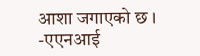आशा जगाएको छ । -एएनआई